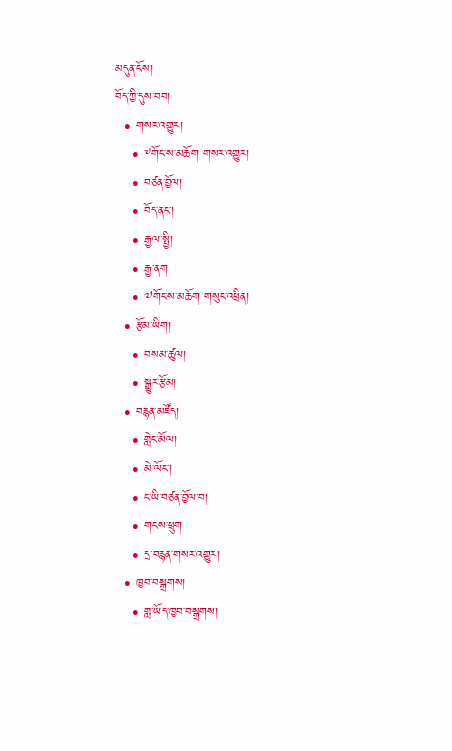མདུན་ངོས།
བོད་ཀྱི་དུས་བབ།
  • གསར་འགྱུར།
    • ༸གོང་ས་མཆོག གསར་འགྱུར།
    • བཙན་བྱོལ།
    • བོད་ནང་།
    • རྒྱལ་སྤྱི།
    • རྒྱ་ནག
    • ༧གོང་ས་མཆོག གསུང་འཕྲིན།
  • རྩོམ་ཡིག།
    • བསམ་ཚུལ།
    • སྒྱུར་རྩོམ།
  • བརྙན་མཛོད།
    • གླེང་མོལ།
    • མེ་ལོང་།
    • ང་ཡི་བཙན་བྱོལ་བ།
    • གངས་ཕྲུག
    • དྲ་བརྙན་གསར་འགྱུར།
  • ཁྱབ་བསྒྲགས།
    • གླ་ཡོད་ཁྱབ་བསྒྲགས།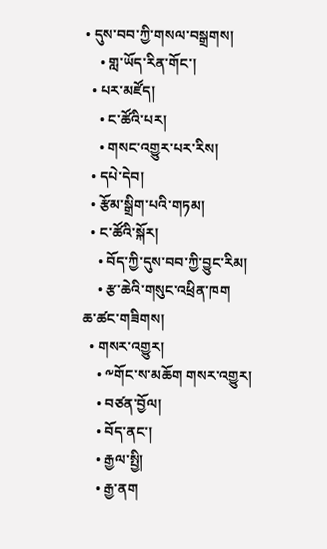• དུས་བབ་ཀྱི་གསལ་བསྒྲགས།
    • གླ་ཡོད་རིན་གོང་།
  • པར་མཛོད།
    • ང་ཚོའི་པར།
    • གསང་འགྱུར་པར་རིས།
  • དཔེ་དེབ།
  • རྩོམ་སྒྲིག་པའི་གཏམ།
  • ང་ཚོའི་སྐོར།
    • བོད་ཀྱི་དུས་བབ་ཀྱི་བྱུང་རིམ།
    • རྩ་ཆེའི་གསུང་འཕྲིན་ཁག
ཆ་ཚང་གཟིགས།
  • གསར་འགྱུར།
    • ༸གོང་ས་མཆོག གསར་འགྱུར།
    • བཙན་བྱོལ།
    • བོད་ནང་།
    • རྒྱལ་སྤྱི།
    • རྒྱ་ནག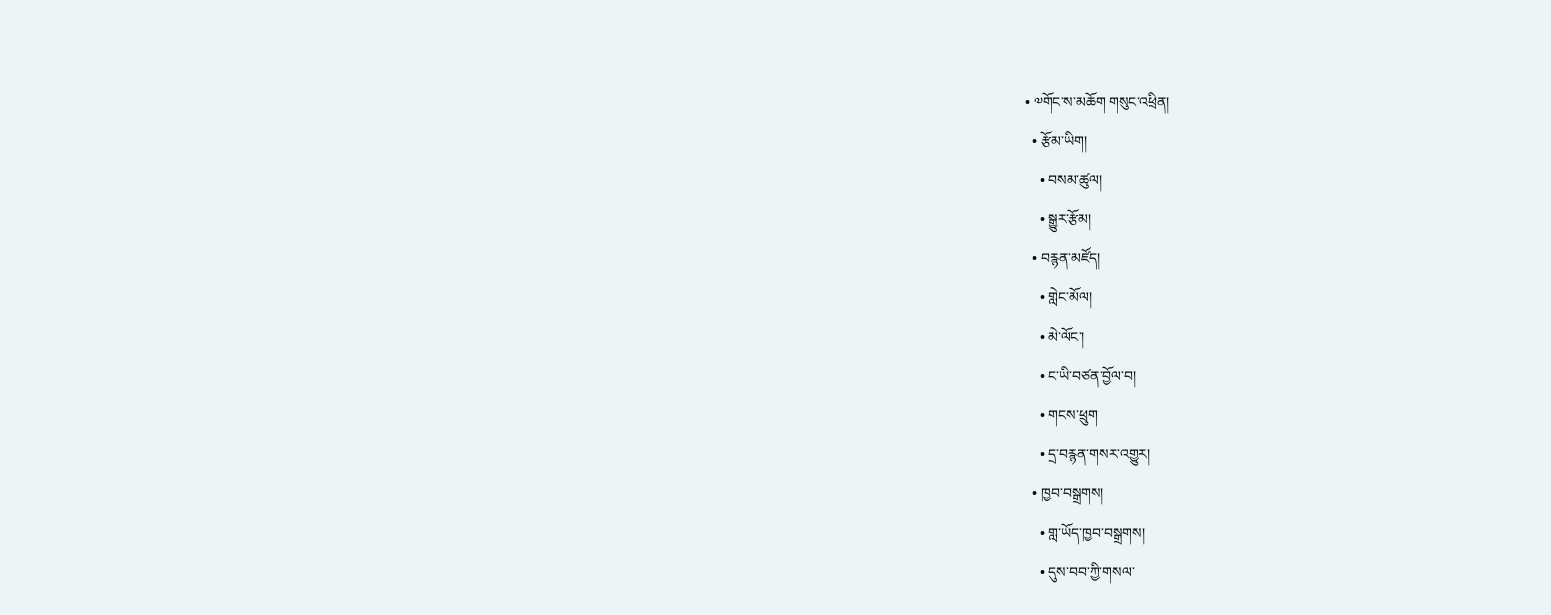• ༧གོང་ས་མཆོག གསུང་འཕྲིན།
  • རྩོམ་ཡིག།
    • བསམ་ཚུལ།
    • སྒྱུར་རྩོམ།
  • བརྙན་མཛོད།
    • གླེང་མོལ།
    • མེ་ལོང་།
    • ང་ཡི་བཙན་བྱོལ་བ།
    • གངས་ཕྲུག
    • དྲ་བརྙན་གསར་འགྱུར།
  • ཁྱབ་བསྒྲགས།
    • གླ་ཡོད་ཁྱབ་བསྒྲགས།
    • དུས་བབ་ཀྱི་གསལ་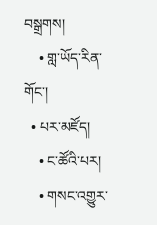བསྒྲགས།
    • གླ་ཡོད་རིན་གོང་།
  • པར་མཛོད།
    • ང་ཚོའི་པར།
    • གསང་འགྱུར་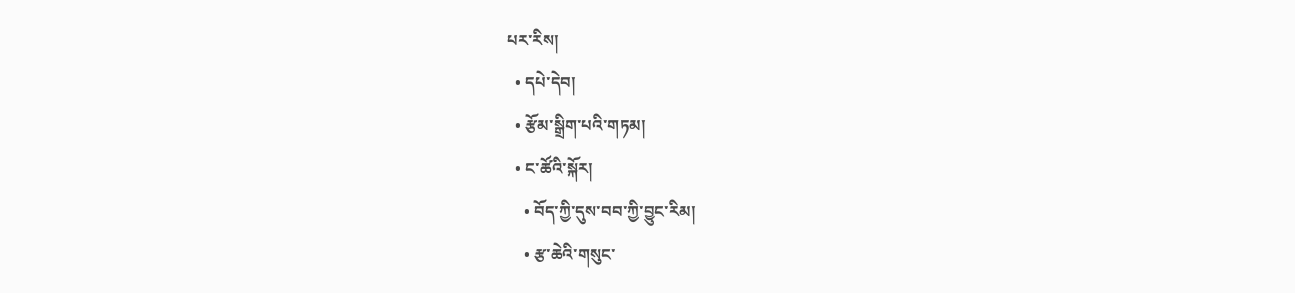པར་རིས།
  • དཔེ་དེབ།
  • རྩོམ་སྒྲིག་པའི་གཏམ།
  • ང་ཚོའི་སྐོར།
    • བོད་ཀྱི་དུས་བབ་ཀྱི་བྱུང་རིམ།
    • རྩ་ཆེའི་གསུང་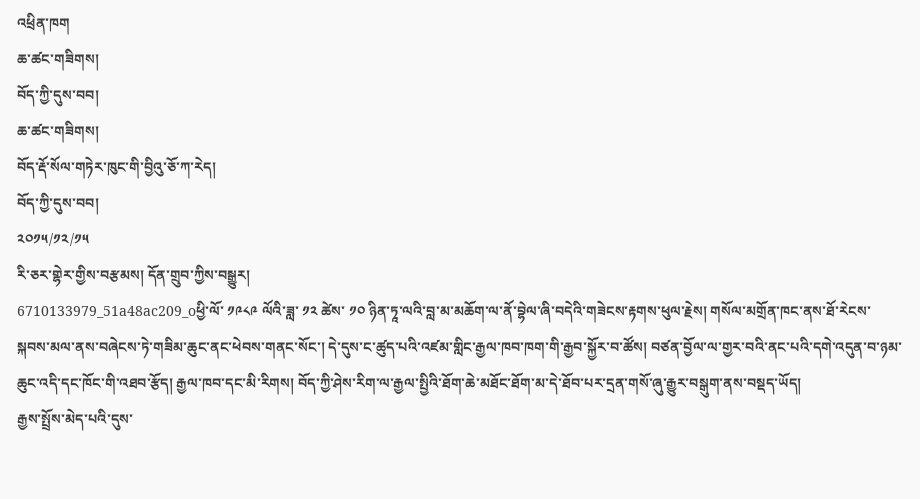འཕྲིན་ཁག
ཆ་ཚང་གཟིགས།
བོད་ཀྱི་དུས་བབ།
ཆ་ཚང་གཟིགས།
བོད་རྡོ་སོལ་གཏེར་ཁུང་གི་བྱིའུ་ཅོ་ཀ་རེད།
བོད་ཀྱི་དུས་བབ།
༢༠༡༥/༡༢/༡༥
རི་ཅར་གྷེར་གྱིས་བརྩམས། དོན་གྲུབ་ཀྱིས་བསྒྱུར།
6710133979_51a48ac209_oཕྱི་ལོ་ ༡༩༨༩ ལོའི་ཟླ་ ༡༢ ཚེས་ ༡༠ ཉིན་ཏཱ་ལའི་བླ་མ་མཆོག་ལ་ནོ་བྷེལ་ཞི་བདེའི་གཟེངས་རྟགས་ཕུལ་རྗེས། གསོལ་མགྲོན་ཁང་ནས་ཐོ་རེངས་སྐབས་མལ་ནས་བཞེངས་ཏེ་གཟིམ་ཆུང་ནང་ཕེབས་གནང་སོང་། དེ་དུས་ང་ཚུད་པའི་འཛམ་གླིང་རྒྱལ་ཁབ་ཁག་གི་རྒྱབ་སྐྱོར་བ་ཚོས། བཙན་བྱོལ་ལ་གྱར་བའི་ནང་པའི་དགེ་འདུན་བ་ཉམ་ཆུང་འདི་དང་ཁོང་གི་འཐབ་རྩོད། རྒྱལ་ཁབ་དང་མི་རིགས། བོད་ཀྱི་ཤེས་རིག་ལ་རྒྱལ་སྤྱིའི་ཐོག་ཆེ་མཐོང་ཐོག་མ་དེ་ཐོབ་པར་དྲན་གསོ་ཞུ་རྒྱུར་བསྒུག་ནས་བསྡད་ཡོད།
རྒྱས་སྤྲོས་མེད་པའི་དུས་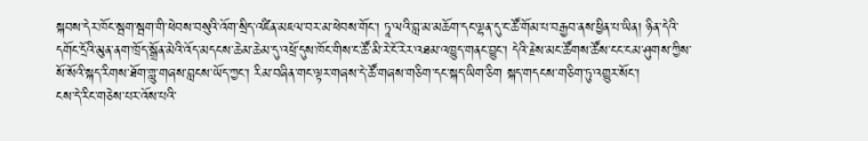སྐབས་དེར་ཁོང་སྦག་སྦག་གི་ཕེབས་བསུའི་འོག་སྲིད་འཛིན་མཇལ་བར་མ་ཕེབས་གོང་། ཏཱ་ལའི་བླ་མ་མཆོག་དང་ལྷན་དུ་ང་ཚོ་གོམ་པ་བརྒྱབ་ནས་ཕྱིན་པ་ཡིན། ཉིན་དེའི་དགོང་དྲོའི་མུན་ནག་ཁྲོད་སྒྲོན་མེའི་འོད་མདངས་ཆེམ་ཆེམ་དུ་འཕྲོ་དུས་ཁོང་གིས་ང་ཚོ་མི་རེ་ངོ་རེར་འཐམ་འཁྱུད་གནང་བྱུང་། དེའི་རྗེས་མང་ཚོགས་ཚོས་ངང་ངམ་ཤུགས་ཀྱིས་སོ་སོའི་སྐད་རིགས་ཐོག་གླུ་གཞས་བླངས་ཡོད་ཀྱང་། རིམ་བཞིན་གང་ལྟར་གཞས་དེ་ཚོ་གཞས་གཅིག་དང་སྐད་ཡིག་ཅིག སྐད་གདངས་གཅིག་ཏུ་འགྱུར་སོང་།
ངས་དེ་རིང་གཅེས་པར་འོས་པའི་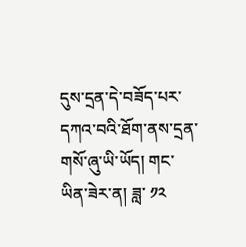དུས་དྲན་དེ་བཟོད་པར་དཀའ་བའི་ཐོག་ནས་དྲན་གསོ་ཞུ་ཡི་ཡོད། གང་ཡིན་ཟེར་ན། ཟླ་ ༡༢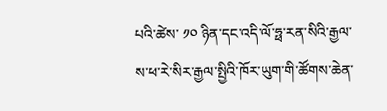པའི་ཚེས་ ༡༠ ཉིན་དང་འདི་ལོ་ཧྥ་རན་སིའི་རྒྱལ་ས་ཕ་རེ་སིར་རྒྱལ་སྤྱིའི་ཁོར་ཡུག་གི་ཚོགས་ཆེན་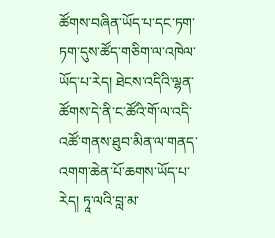ཚོགས་བཞིན་ཡོད་པ་དང་ཏག་ཏག་དུས་ཚོད་གཅིག་ལ་འཁེལ་ཡོད་པ་རེད། ཐེངས་འདིའི་ལྷན་ཚོགས་དེ་ནི་ང་ཚོའི་གོ་ལ་འདི་འཚོ་གནས་ཐུབ་མིན་ལ་གནད་འགག་ཆེན་པོ་ཆགས་ཡོད་པ་རེད། ཏཱ་ལའི་བླ་མ་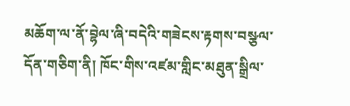མཆོག་ལ་ནོ་བྷེལ་ཞི་བདེའི་གཟེངས་རྟགས་བསྩལ་དོན་གཅིག་ནི། ཁོང་གིས་འཛམ་གླིང་མཐུན་སྒྲིལ་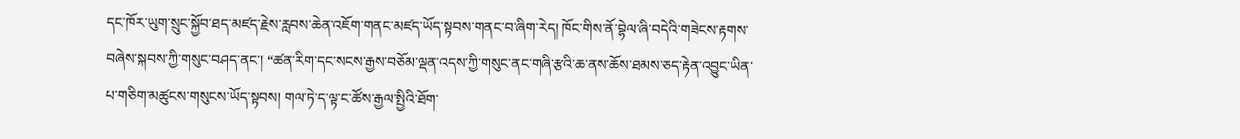དང་ཁོར་ཡུག་སྲུང་སྐྱོབ་ཐད་མཛད་རྗེས་རླབས་ཆེན་འཇོག་གནང་མཛད་ཡོད་སྟབས་གནང་བ་ཞིག་རེད། ཁོང་གིས་ནོ་བྷེལ་ཞི་བདེའི་གཟེངས་རྟགས་བཞེས་སྐབས་ཀྱི་གསུང་བཤད་ནང་། “ཚན་རིག་དང་སངས་རྒྱས་བཅོམ་ལྡན་འདས་ཀྱི་གསུང་ནང་གཞི་རྩའི་ཆ་ནས་ཆོས་ཐམས་ཅད་རྟེན་འབྱུང་ཡིན་པ་གཅིག་མཚུངས་གསུངས་ཡོད་སྟབས། གལ་ཏེ་ད་ལྟ་ང་ཚོས་རྒྱལ་སྤྱིའི་ཐོག་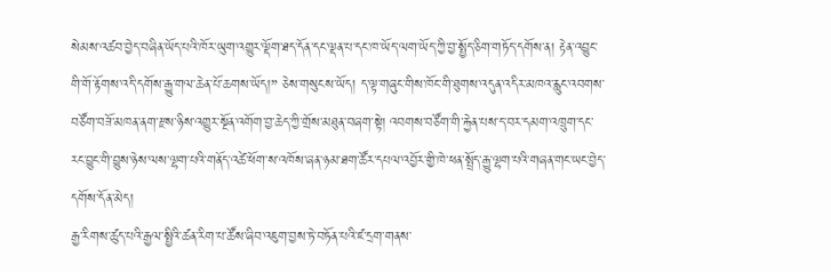སེམས་འཚབ་བྱེད་བཞིན་ཡོད་པའི་ཁོར་ཡུག་འགྱུར་ལྡོག་ཐད་དོན་དང་ལྡན་པ་དང་ཁ་ཡོད་ལག་ཡོད་ཀྱི་བྱ་སྤྱོད་ཅིག་གཏོད་དགོས་ན། རྟེན་འབྱུང་གི་གོ་རྟོགས་འདི་དགོས་རྒྱུ་གལ་ཆེན་པོ་ཆགས་ཡོད།” ཅེས་གསུངས་ཡོད། ད་ལྟ་གཞུང་གིས་ཁོང་གི་ཐུགས་འདུན་འདིར་མཁའ་རླུང་འབགས་བཙོག་བཟོ་མཁན་ནག་རྫས་ཉིས་འགྱུར་སྔོན་འགོག་བྱ་ཆེད་ཀྱི་གྲོས་མཐུན་བཞག་སྟེ། འབགས་བཙོག་གི་རྐྱེན་པས་ད་བར་དམག་འཁྲུག་དང་རང་བྱུང་གི་བྱུས་ཉེས་ལས་ལྷག་པའི་གནོད་འཚེ་ཕོག་ས་འཁོས་ཞན་ཉམ་ཐག་ཚོར་དཔལ་འབྱོར་གྱི་ཁེ་ཕན་སྤྲོད་རྒྱུ་ལྷག་པའི་གཞན་གང་ཡང་བྱེད་དགོས་དོན་མེད།
རྒྱ་རིགས་ཚུད་པའི་རྒྱལ་སྤྱིའི་ཚན་རིག་པ་ཚོས་ཞིབ་འཇུག་བྱས་ཏེ་བཏོན་པའི་ཛ་དྲག་གནས་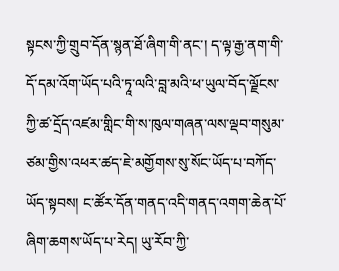སྟངས་ཀྱི་གྲུབ་དོན་སྙན་ཐོ་ཞིག་གི་ནང་། ད་ལྟ་རྒྱ་ནག་གི་དོ་དམ་འོག་ཡོད་པའི་ཏཱ་ལའི་བླ་མའི་ཕ་ཡུལ་བོད་ལྗོངས་ཀྱི་ཚ་དྲོད་འཛམ་གླིང་གི་ས་ཁུལ་གཞན་ལས་ལྡབ་གསུམ་ཙམ་གྱིས་འཕར་ཚད་ཇེ་མགྱོགས་སུ་སོང་ཡོད་པ་བཀོད་ཡོད་སྟབས། ང་ཚོར་དོན་གནད་འདི་གནད་འགག་ཆེན་པོ་ཞིག་ཆགས་ཡོད་པ་རེད། ཡུ་རོབ་ཀྱི་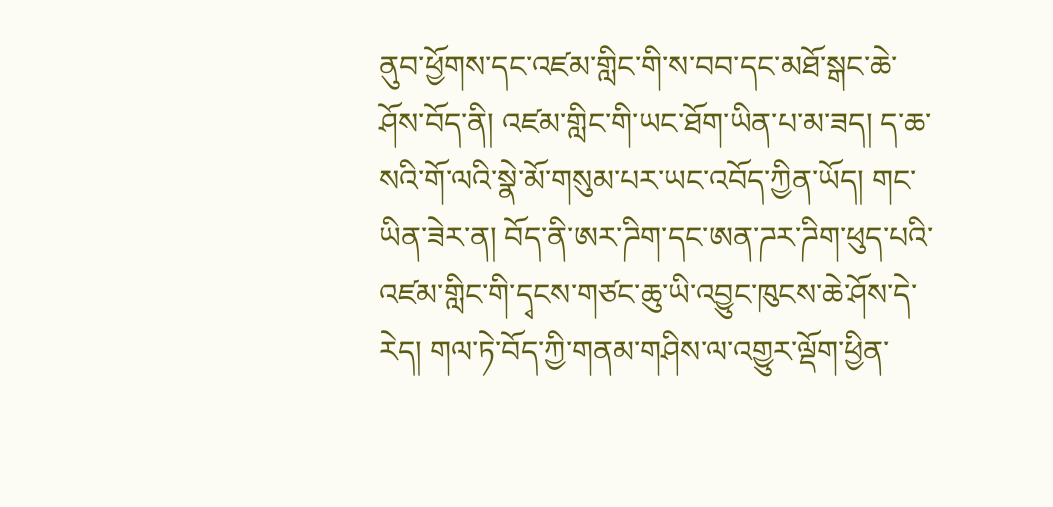ནུབ་ཕྱོགས་དང་འཛམ་གླིང་གི་ས་བབ་དང་མཐོ་སྒང་ཆེ་ཤོས་བོད་ནི། འཛམ་གླིང་གི་ཡང་ཐོག་ཡིན་པ་མ་ཟད། ད་ཆ་སའི་གོ་ལའི་སྣེ་མོ་གསུམ་པར་ཡང་འབོད་ཀྱིན་ཡོད། གང་ཡིན་ཟེར་ན། བོད་ནི་ཨར་ཌིག་དང་ཨན་ཌར་ཌིག་ཕུད་པའི་འཛམ་གླིང་གི་དྭངས་གཙང་ཆུ་ཡི་འབྱུང་ཁུངས་ཆེ་ཤོས་དེ་རེད། གལ་ཏེ་བོད་ཀྱི་གནམ་གཤིས་ལ་འགྱུར་ལྡོག་ཕྱིན་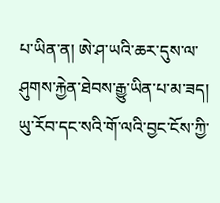པ་ཡིན་ན། ཨེ་ཤ་ཡའི་ཆར་དུས་ལ་ཤུགས་རྐྱེན་ཐེབས་རྒྱུ་ཡིན་པ་མ་ཟད། ཡུ་རོབ་དང་སའི་གོ་ལའི་བྱང་ངོས་ཀྱི་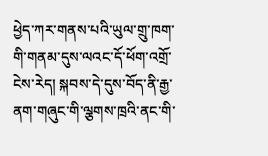ཕྱེད་ཀར་གནས་པའི་ཡུལ་གྲུ་ཁག་གི་གནམ་དུས་ལའང་དོ་ཕོག་འགྲོ་ངེས་རེད། སྐབས་དེ་དུས་བོད་ནི་རྒྱ་ནག་གཞུང་གི་ལྕགས་ཁྲའི་ནང་གི་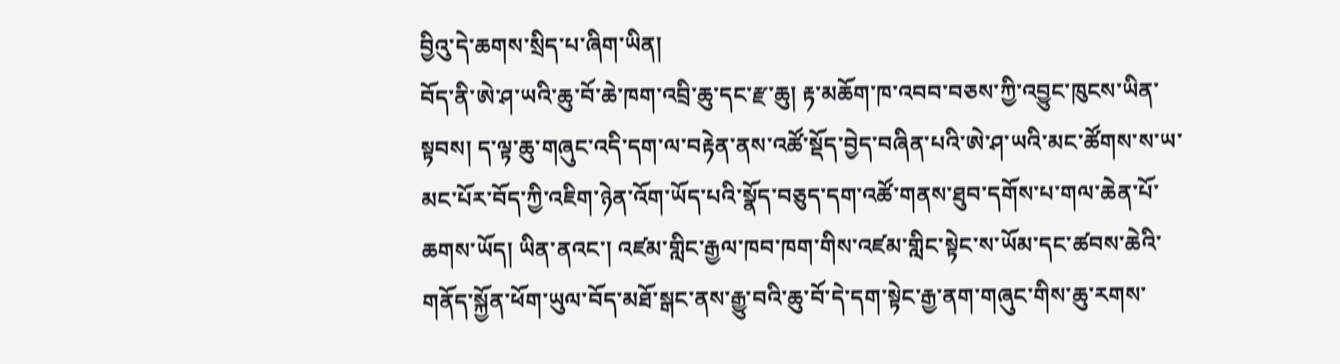བྱིའུ་དེ་ཆགས་སྲིད་པ་ཞིག་ཡིན།
བོད་ནི་ཨེ་ཤ་ཡའི་ཆུ་བོ་ཆེ་ཁག་འབྲི་ཆུ་དང་རྫ་ཆུ། རྟ་མཆོག་ཁ་འབབ་བཅས་ཀྱི་འབྱུང་ཁུངས་ཡིན་སྟབས། ད་ལྟ་ཆུ་གཞུང་འདི་དག་ལ་བརྟེན་ནས་འཚོ་སྡོད་བྱེད་བཞིན་པའི་ཨེ་ཤ་ཡའི་མང་ཚོགས་ས་ཡ་མང་པོར་བོད་ཀྱི་འཇིག་ཉེན་འོག་ཡོད་པའི་སྣོད་བཅུད་དག་འཚོ་གནས་ཐུབ་དགོས་པ་གལ་ཆེན་པོ་ཆགས་ཡོད། ཡིན་ནའང་། འཛམ་གླིང་རྒྱལ་ཁབ་ཁག་གིས་འཛམ་གླིང་སྟེང་ས་ཡོམ་དང་ཚབས་ཆེའི་གནོད་སྐྱོན་ཕོག་ཡུལ་བོད་མཐོ་སྒང་ནས་རྒྱུ་བའི་ཆུ་བོ་དེ་དག་སྟེང་རྒྱ་ནག་གཞུང་གིས་ཆུ་རགས་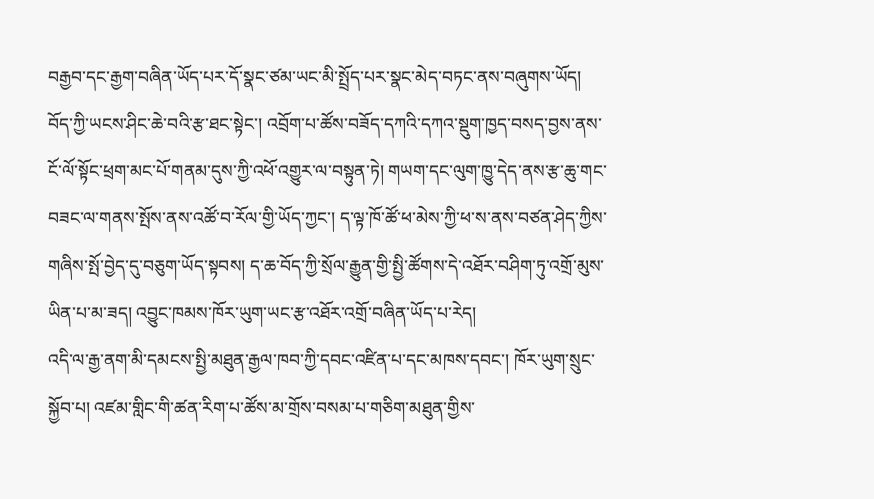བརྒྱབ་དང་རྒྱག་བཞིན་ཡོད་པར་དོ་སྣང་ཙམ་ཡང་མི་སྤྲོད་པར་སྣང་མེད་བཏང་ནས་བཞུགས་ཡོད།
བོད་ཀྱི་ཡངས་ཤིང་ཆེ་བའི་རྩ་ཐང་སྟེང་། འབྲོག་པ་ཚོས་བཟོད་དཀའི་དཀའ་སྡུག་ཁྱད་བསད་བྱས་ནས་ངོ་ལོ་སྟོང་ཕྲག་མང་པོ་གནམ་དུས་ཀྱི་འཕོ་འགྱུར་ལ་བསྟུན་ཏེ། གཡག་དང་ལུག་ཁྱུ་དེད་ནས་རྩ་ཆུ་གང་བཟང་ལ་གནས་སྤོས་ནས་འཚོ་བ་རོལ་གྱི་ཡོད་ཀྱང་། ད་ལྟ་ཁོ་ཚོ་ཕ་མེས་ཀྱི་ཕ་ས་ནས་བཙན་ཤེད་ཀྱིས་གཞིས་སྤོ་བྱེད་དུ་བཅུག་ཡོད་སྟབས། ད་ཆ་བོད་ཀྱི་སྲོལ་རྒྱུན་གྱི་སྤྱི་ཚོགས་དེ་འཐོར་བཤིག་ཏུ་འགྲོ་མུས་ཡིན་པ་མ་ཟད། འབྱུང་ཁམས་ཁོར་ཡུག་ཡང་རྩ་འཐོར་འགྲོ་བཞིན་ཡོད་པ་རེད།
འདི་ལ་རྒྱ་ནག་མི་དམངས་སྤྱི་མཐུན་རྒྱལ་ཁབ་ཀྱི་དབང་འཛིན་པ་དང་མཁས་དབང་། ཁོར་ཡུག་སྲུང་སྐྱོབ་པ། འཛམ་གླིང་གི་ཚན་རིག་པ་ཚོས་མ་གྲོས་བསམ་པ་གཅིག་མཐུན་གྱིས་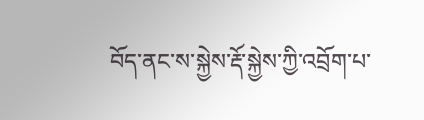བོད་ནང་ས་སྐྱེས་རྡོ་སྐྱེས་ཀྱི་འབྲོག་པ་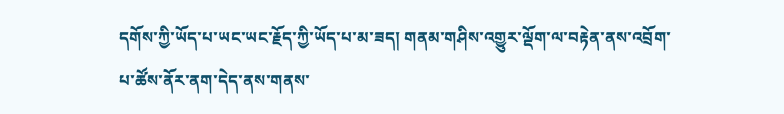དགོས་ཀྱི་ཡོད་པ་ཡང་ཡང་རྗོད་ཀྱི་ཡོད་པ་མ་ཟད། གནམ་གཤིས་འགྱུར་ལྡོག་ལ་བརྟེན་ནས་འབྲོག་པ་ཚོས་ནོར་ནག་དེད་ནས་གནས་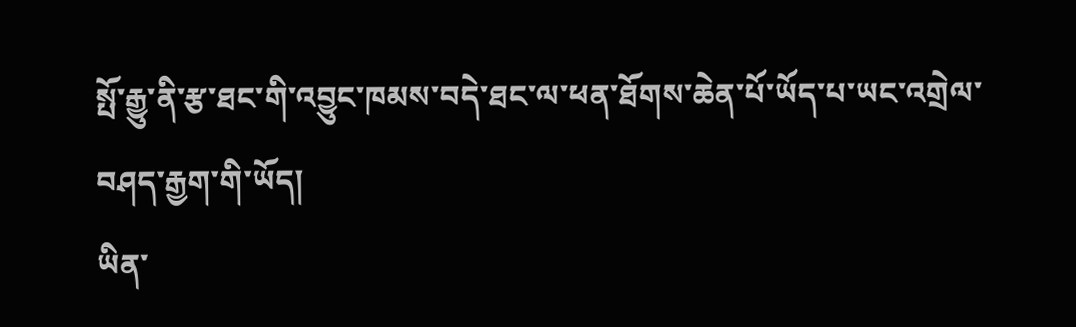སྤོ་རྒྱུ་ནི་རྩ་ཐང་གི་འབྱུང་ཁམས་བདེ་ཐང་ལ་ཕན་ཐོགས་ཆེན་པོ་ཡོད་པ་ཡང་འགྲེལ་བཤད་རྒྱག་གི་ཡོད།
ཡིན་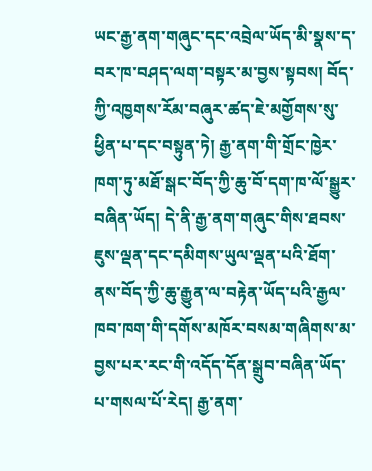ཡང་རྒྱ་ནག་གཞུང་དང་འབྲེལ་ཡོད་མི་སྣས་ད་བར་ཁ་བཤད་ལག་བསྟར་མ་བྱས་སྟབས། བོད་ཀྱི་འཁྱགས་རོམ་བཞུར་ཚད་ཇེ་མགྱོགས་སུ་ཕྱིན་པ་དང་བསྟུན་ཏེ། རྒྱ་ནག་གི་གྲོང་ཁྱེར་ཁག་ཏུ་མཐོ་སྒང་བོད་ཀྱི་ཆུ་བོ་དག་ཁ་ལོ་སྒྱུར་བཞིན་ཡོད། དེ་ནི་རྒྱ་ནག་གཞུང་གིས་ཐབས་ཇུས་ལྡན་དང་དམིགས་ཡུལ་ལྡན་པའི་ཐོག་ནས་བོད་ཀྱི་ཆུ་རྒྱུན་ལ་བརྟེན་ཡོད་པའི་རྒྱལ་ཁབ་ཁག་གི་དགོས་མཁོར་བསམ་གཞིགས་མ་བྱས་པར་རང་གི་འདོད་དོན་སྒྲུབ་བཞིན་ཡོད་པ་གསལ་པོ་རེད། རྒྱ་ནག་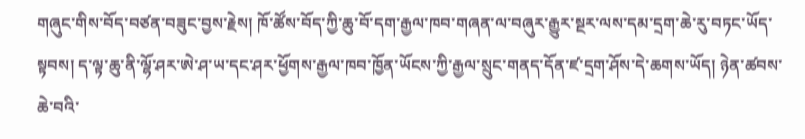གཞུང་གིས་བོད་བཙན་བཟུང་བྱས་རྗེས། ཁོ་ཚོས་བོད་ཀྱི་ཆུ་བོ་དག་རྒྱལ་ཁབ་གཞན་ལ་བཞུར་རྒྱུར་སྔར་ལས་དམ་དྲག་ཆེ་རུ་བཏང་ཡོད་སྟབས། ད་ལྟ་ཆུ་ནི་ལྷོ་ཤར་ཨེ་ཤ་ཡ་དང་ཤར་ཕྱོགས་རྒྱལ་ཁབ་ཁྱོན་ཡོངས་ཀྱི་རྒྱལ་སྲུང་གནད་དོན་ཛ་དྲག་ཤོས་དེ་ཆགས་ཡོད། ཉེན་ཚབས་ཆེ་བའི་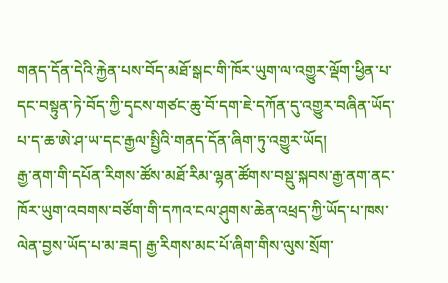གནད་དོན་དེའི་རྐྱེན་པས་བོད་མཐོ་སྒང་གི་ཁོར་ཡུག་ལ་འགྱུར་ལྡོག་ཕྱིན་པ་དང་བསྟུན་ཏེ་བོད་ཀྱི་དྭངས་གཙང་ཆུ་བོ་དག་ཇེ་དཀོན་དུ་འགྱུར་བཞིན་ཡོད་པ་ད་ཆ་ཨེ་ཤ་ཡ་དང་རྒྱལ་སྤྱིའི་གནད་དོན་ཞིག་ཏུ་འགྱུར་ཡོད།
རྒྱ་ནག་གི་དཔོན་རིགས་ཚོས་མཐོ་རིམ་ལྷན་ཚོགས་བསྡུ་སྐབས་རྒྱ་ནག་ནང་ཁོར་ཡུག་འབགས་བཙོག་གི་དཀའ་ངལ་ཤུགས་ཆེན་འཕྲད་ཀྱི་ཡོད་པ་ཁས་ལེན་བྱས་ཡོད་པ་མ་ཟད། རྒྱ་རིགས་མང་པོ་ཞིག་གིས་ལུས་སྲོག་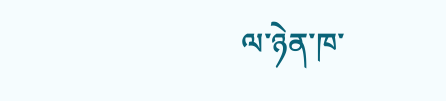ལ་ཉེན་ཁ་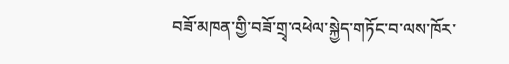བཟོ་མཁན་གྱི་བཟོ་གྲྭ་འཕེལ་སྐྱེད་གཏོང་བ་ལས་ཁོར་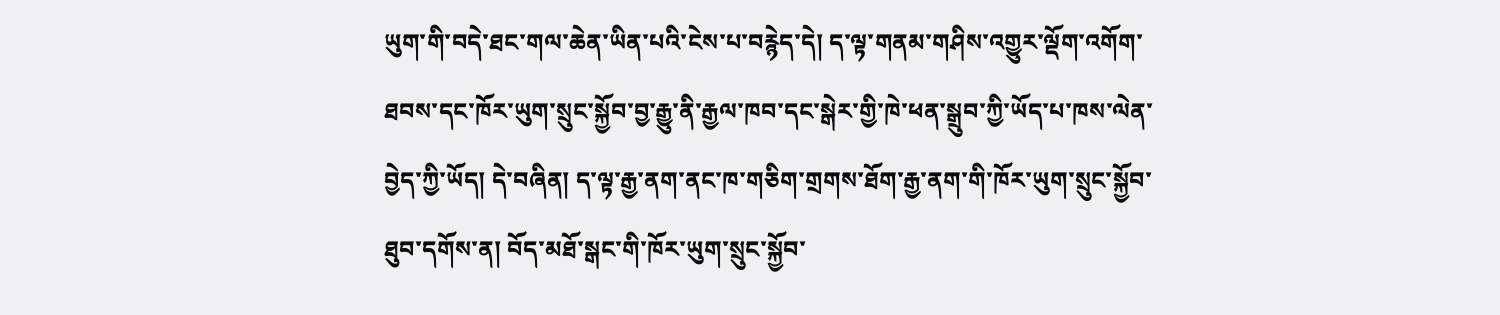ཡུག་གི་བདེ་ཐང་གལ་ཆེན་ཡིན་པའི་ངེས་པ་བརྙེད་དེ། ད་ལྟ་གནམ་གཤིས་འགྱུར་ལྡོག་འགོག་ཐབས་དང་ཁོར་ཡུག་སྲུང་སྐྱོབ་བྱ་རྒྱུ་ནི་རྒྱལ་ཁབ་དང་སྒེར་གྱི་ཁེ་ཕན་སྒྲུབ་ཀྱི་ཡོད་པ་ཁས་ལེན་བྱེད་ཀྱི་ཡོད། དེ་བཞིན། ད་ལྟ་རྒྱ་ནག་ནང་ཁ་གཅིག་གྲགས་ཐོག་རྒྱ་ནག་གི་ཁོར་ཡུག་སྲུང་སྐྱོབ་ཐུབ་དགོས་ན། བོད་མཐོ་སྒང་གི་ཁོར་ཡུག་སྲུང་སྐྱོབ་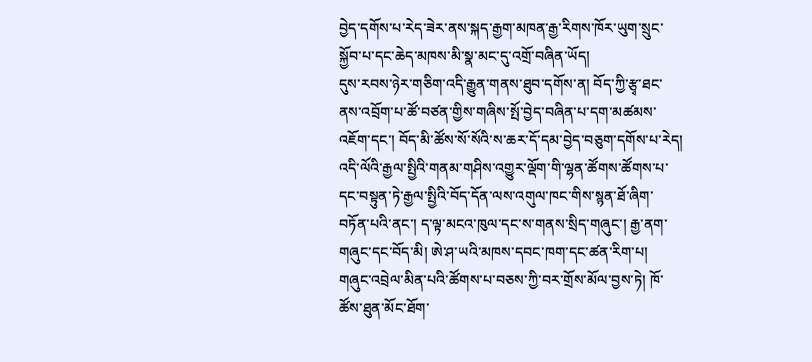བྱེད་དགོས་པ་རེད་ཟེར་ནས་སྐད་རྒྱག་མཁན་རྒྱ་རིགས་ཁོར་ཡུག་སྲུང་སྐྱོབ་པ་དང་ཆེད་མཁས་མི་སྣ་མང་དུ་འགྲོ་བཞིན་ཡོད།
དུས་རབས་ཉེར་གཅིག་འདི་རྒྱུན་གནས་ཐུབ་དགོས་ན། བོད་ཀྱི་རྩྭ་ཐང་ནས་འབྲོག་པ་ཚོ་བཙན་གྱིས་གཞིས་སྤོ་བྱེད་བཞིན་པ་དག་མཚམས་འཇོག་དང་། བོད་མི་ཚོས་སོ་སོའི་ས་ཆར་དོ་དམ་བྱེད་བཅུག་དགོས་པ་རེད། འདི་ལོའི་རྒྱལ་སྤྱིའི་གནམ་གཤིས་འགྱུར་ལྡོག་གི་ལྷན་ཚོགས་ཚོགས་པ་དང་བསྟུན་ཏེ་རྒྱལ་སྤྱིའི་བོད་དོན་ལས་འགུལ་ཁང་གིས་སྙན་ཐོ་ཞིག་བཏོན་པའི་ནང་། ད་ལྟ་མངའ་ཁུལ་དང་ས་གནས་སྲིད་གཞུང་། རྒྱ་ནག་གཞུང་དང་བོད་མི། ཨེ་ཤ་ཡའི་མཁས་དབང་ཁག་དང་ཚན་རིག་པ། གཞུང་འབྲེལ་མིན་པའི་ཚོགས་པ་བཅས་ཀྱི་བར་གྲོས་མོལ་བྱས་ཏེ། ཁོ་ཚོས་ཐུན་མོང་ཐོག་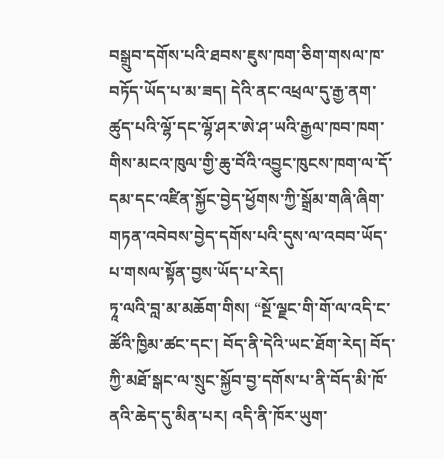བསྒྲུབ་དགོས་པའི་ཐབས་ཇུས་ཁག་ཅིག་གསལ་ཁ་བཏོད་ཡོད་པ་མ་ཟད། དེའི་ནང་འཕྲལ་དུ་རྒྱ་ནག་ཚུད་པའི་ལྷོ་དང་ལྷོ་ཤར་ཨེ་ཤ་ཡའི་རྒྱལ་ཁབ་ཁག་གིས་མངའ་ཁུལ་གྱི་ཆུ་བོའི་འབྱུང་ཁུངས་ཁག་ལ་དོ་དམ་དང་འཛིན་སྐྱོང་བྱེད་ཕྱོགས་ཀྱི་སྒྲོམ་གཞི་ཞིག་གཏན་འབེབས་བྱེད་དགོས་པའི་དུས་ལ་འབབ་ཡོད་པ་གསལ་སྟོན་བྱས་ཡོད་པ་རེད།
ཏཱ་ལའི་བླ་མ་མཆོག་གིས། “སྔོ་ལྗང་གི་གོ་ལ་འདི་ང་ཚོའི་ཁྱིམ་ཚང་དང་། བོད་ནི་དེའི་ཡང་ཐོག་རེད། བོད་ཀྱི་མཐོ་སྒང་ལ་སྲུང་སྐྱོབ་བྱ་དགོས་པ་ནི་བོད་མི་ཁོ་ནའི་ཆེད་དུ་མིན་པར། འདི་ནི་ཁོར་ཡུག་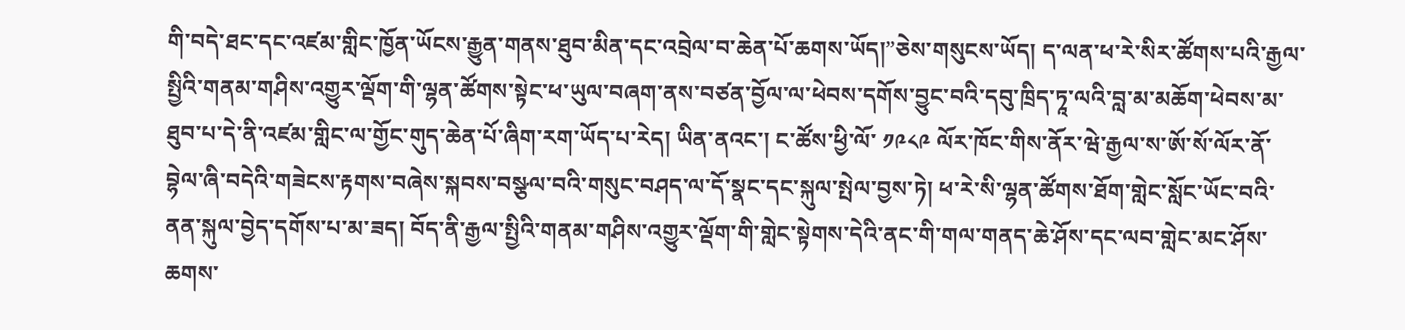གི་བདེ་ཐང་དང་འཛམ་གླིང་ཁྱོན་ཡོངས་རྒྱུན་གནས་ཐུབ་མིན་དང་འབྲེལ་བ་ཆེན་པོ་ཆགས་ཡོད།”ཅེས་གསུངས་ཡོད། ད་ལན་ཕ་རེ་སིར་ཚོགས་པའི་རྒྱལ་སྤྱིའི་གནམ་གཤིས་འགྱུར་ལྡོག་གི་ལྷན་ཚོགས་སྟེང་ཕ་ཡུལ་བཞག་ནས་བཙན་བྱོལ་ལ་ཕེབས་དགོས་བྱུང་བའི་དབུ་ཁྲིད་ཏཱ་ལའི་བླ་མ་མཆོག་ཕེབས་མ་ཐུབ་པ་དེ་ནི་འཛམ་གླིང་ལ་གྱོང་གུད་ཆེན་པོ་ཞིག་རག་ཡོད་པ་རེད། ཡིན་ནའང་། ང་ཚོས་ཕྱི་ལོ་ ༡༩༨༩ ལོར་ཁོང་གིས་ནོར་ཝེ་རྒྱལ་ས་ཨོ་སོ་ལོར་ནོ་བྷེལ་ཞི་བདེའི་གཟེངས་རྟགས་བཞེས་སྐབས་བསྩལ་བའི་གསུང་བཤད་ལ་དོ་སྣང་དང་སྐུལ་སྤེལ་བྱས་ཏེ། ཕ་རེ་སི་ལྷན་ཚོགས་ཐོག་གླེང་སློང་ཡོང་བའི་ནན་སྐུལ་བྱེད་དགོས་པ་མ་ཟད། བོད་ནི་རྒྱལ་སྤྱིའི་གནམ་གཤིས་འགྱུར་ལྡོག་གི་གླེང་སྟེགས་དེའི་ནང་གི་གལ་གནད་ཆེ་ཤོས་དང་ལབ་གླེང་མང་ཤོས་ཆགས་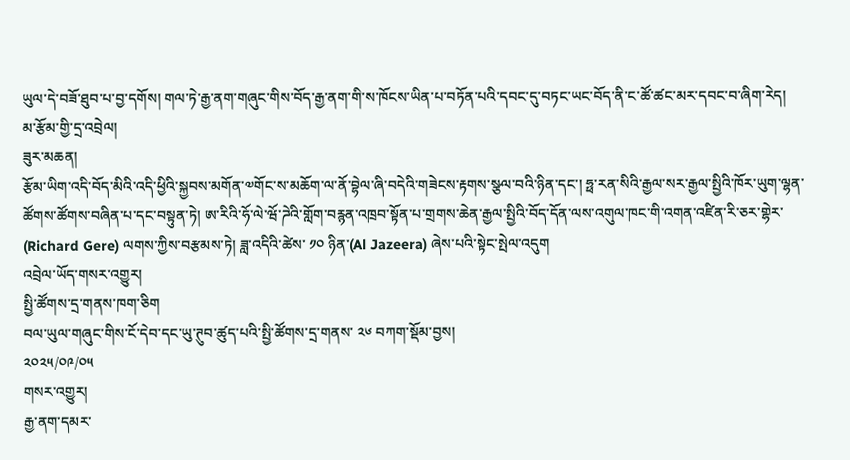ཡུལ་དེ་བཟོ་ཐུབ་པ་བྱ་དགོས། གལ་ཏེ་རྒྱ་ནག་གཞུང་གིས་བོད་རྒྱ་ནག་གི་ས་ཁོངས་ཡིན་པ་བཏོན་པའི་དབང་དུ་བཏང་ཡང་བོད་ནི་ང་ཚོ་ཚང་མར་དབང་བ་ཞིག་རེད།
མ་རྩོམ་གྱི་དྲ་འབྲེལ།
ཟུར་མཆན།
རྩོམ་ཡིག་འདི་བོད་མིའི་འདི་ཕྱིའི་སྐྱབས་མགོན་༧གོང་ས་མཆོག་ལ་ནོ་བྷེལ་ཞི་བདེའི་གཟེངས་རྟགས་སྩལ་བའི་ཉིན་དང་། ཧྥ་རན་སིའི་རྒྱལ་སར་རྒྱལ་སྤྱིའི་ཁོར་ཡུག་ལྷན་ཚོགས་ཚོགས་བཞིན་པ་དང་བསྟུན་ཏེ། ཨ་རིའི་ཧོ་ལེ་ཝོ་ཌེའི་གློག་བརྙན་འཁྲབ་སྟོན་པ་གྲགས་ཆེན་རྒྱལ་སྤྱིའི་བོད་དོན་ལས་འགུལ་ཁང་གི་འགན་འཛིན་རི་ཅར་གྷེར་ (Richard Gere) ལགས་ཀྱིས་བརྩམས་ཏེ། ཟླ་འདིའི་ཚེས་ ༡༠ ཉིན་(Al Jazeera) ཞེས་པའི་སྟེང་སྤེལ་འདུག
འབྲེལ་ཡོད་གསར་འགྱུར།
སྤྱི་ཚོགས་དྲ་གནས་ཁག་ཅིག
བལ་ཡུལ་གཞུང་གིས་ངོ་དེབ་དང་ཡུ་ཊུབ་ཚུད་པའི་སྤྱི་ཚོགས་དྲ་གནས་ ༢༦ བཀག་སྡོམ་བྱས།
༢༠༢༥/༠༩/༠༥
གསར་འགྱུར།
རྒྱ་ནག་དམར་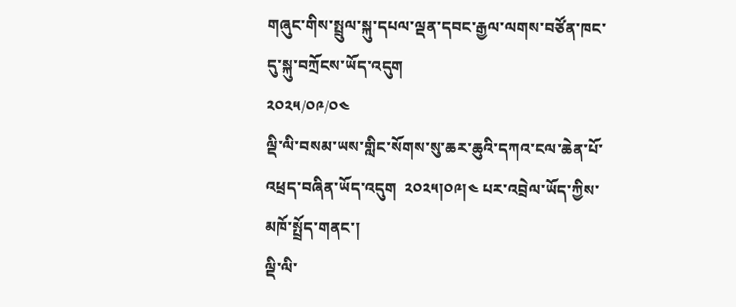གཞུང་གིས་སྤྲུལ་སྐུ་དཔལ་ལྡན་དབང་རྒྱལ་ལགས་བཙོན་ཁང་དུ་སྐུ་བཀྲོངས་ཡོད་འདུག
༢༠༢༥/༠༩/༠༤
ལྡི་ལི་བསམ་ཡས་གླིང་སོགས་སུ་ཆར་ཆུའི་དཀའ་ངལ་ཆེན་པོ་འཕྲད་བཞིན་ཡོད་འདུག  ༢༠༢༥།༠༩།༤ པར་འབྲེལ་ཡོད་ཀྱིས་མཁོ་སྤྲོད་གནང་།
ལྡི་ལི་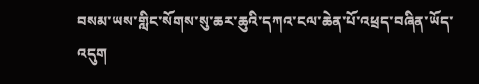བསམ་ཡས་གླིང་སོགས་སུ་ཆར་ཆུའི་དཀའ་ངལ་ཆེན་པོ་འཕྲད་བཞིན་ཡོད་འདུག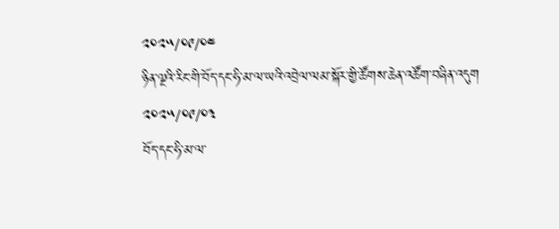༢༠༢༥/༠༩/༠༤
ཉིན་ལྔའི་རིང་གི་བོད་དང་ཧི་མ་ལ་ཡའི་འབྲེལ་ལམ་སྐོར་གྱི་ཚོགས་ཆེན་འཚོག་བཞིན་འདུག
༢༠༢༥/༠༩/༠༣
བོད་དང་ཧི་མ་ལ་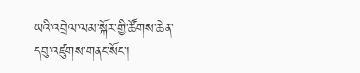ཡའི་འབྲེལ་ལམ་སྐོར་གྱི་ཚོགས་ཆེན་དབུ་འཛུགས་གནང་སོང་།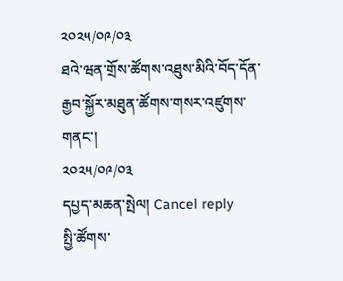༢༠༢༥/༠༩/༠༣
ཐའེ་ཝན་གྲོས་ཚོགས་འཐུས་མིའི་བོད་དོན་རྒྱབ་སྐྱོར་མཐུན་ཚོགས་གསར་འཛུགས་གནང་།
༢༠༢༥/༠༩/༠༣
དཔྱད་མཆན་སྤེལ། Cancel reply
སྤྱི་ཚོགས་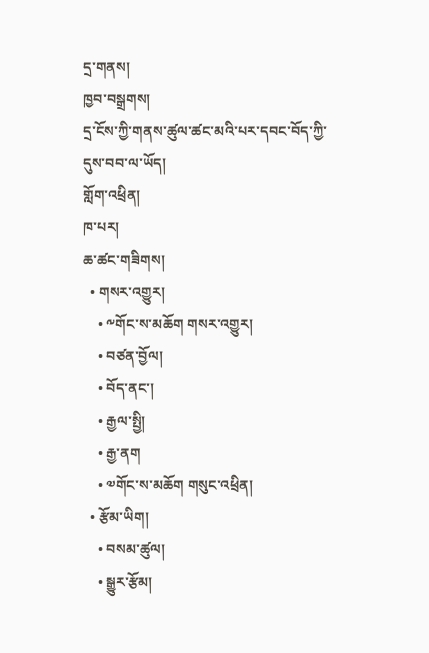དྲ་གནས།
ཁྱབ་བསྒྲགས།
དྲ་ངོས་ཀྱི་གནས་ཚུལ་ཚང་མའི་པར་དབང་བོད་ཀྱི་དུས་བབ་ལ་ཡོད།
གློག་འཕྲིན།
ཁ་པར།
ཆ་ཚང་གཟིགས།
  • གསར་འགྱུར།
    • ༸གོང་ས་མཆོག གསར་འགྱུར།
    • བཙན་བྱོལ།
    • བོད་ནང་།
    • རྒྱལ་སྤྱི།
    • རྒྱ་ནག
    • ༧གོང་ས་མཆོག གསུང་འཕྲིན།
  • རྩོམ་ཡིག།
    • བསམ་ཚུལ།
    • སྒྱུར་རྩོམ།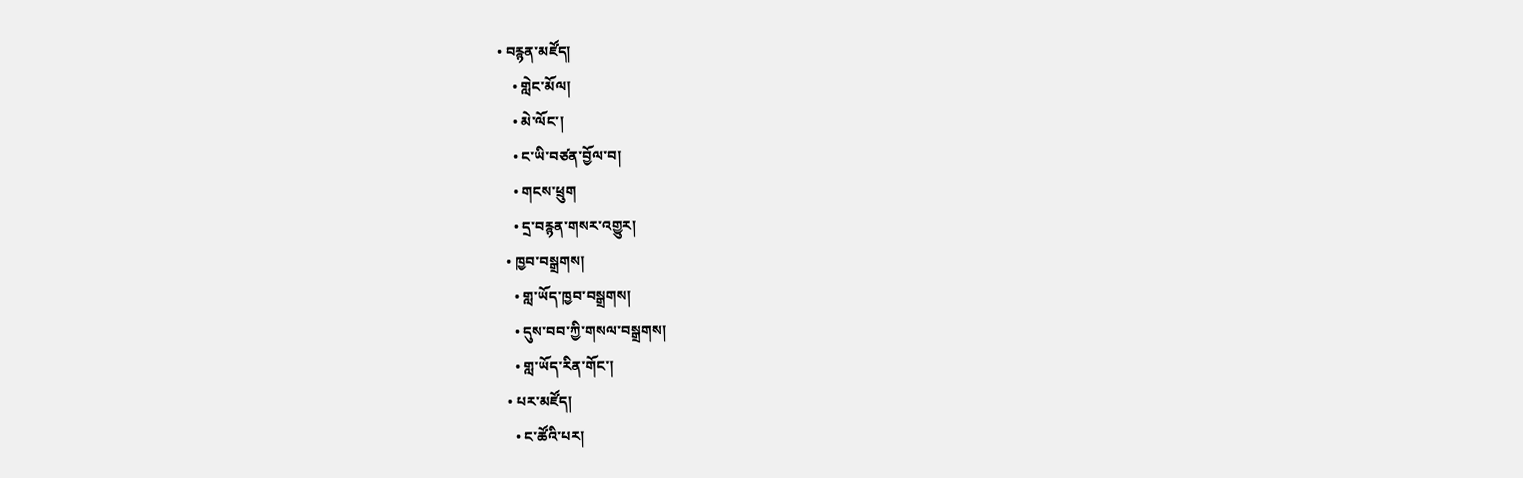• བརྙན་མཛོད།
    • གླེང་མོལ།
    • མེ་ལོང་།
    • ང་ཡི་བཙན་བྱོལ་བ།
    • གངས་ཕྲུག
    • དྲ་བརྙན་གསར་འགྱུར།
  • ཁྱབ་བསྒྲགས།
    • གླ་ཡོད་ཁྱབ་བསྒྲགས།
    • དུས་བབ་ཀྱི་གསལ་བསྒྲགས།
    • གླ་ཡོད་རིན་གོང་།
  • པར་མཛོད།
    • ང་ཚོའི་པར།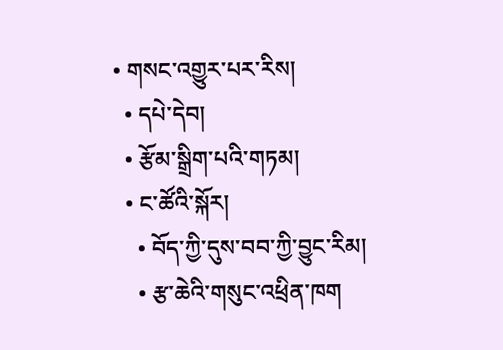• གསང་འགྱུར་པར་རིས།
  • དཔེ་དེབ།
  • རྩོམ་སྒྲིག་པའི་གཏམ།
  • ང་ཚོའི་སྐོར།
    • བོད་ཀྱི་དུས་བབ་ཀྱི་བྱུང་རིམ།
    • རྩ་ཆེའི་གསུང་འཕྲིན་ཁག